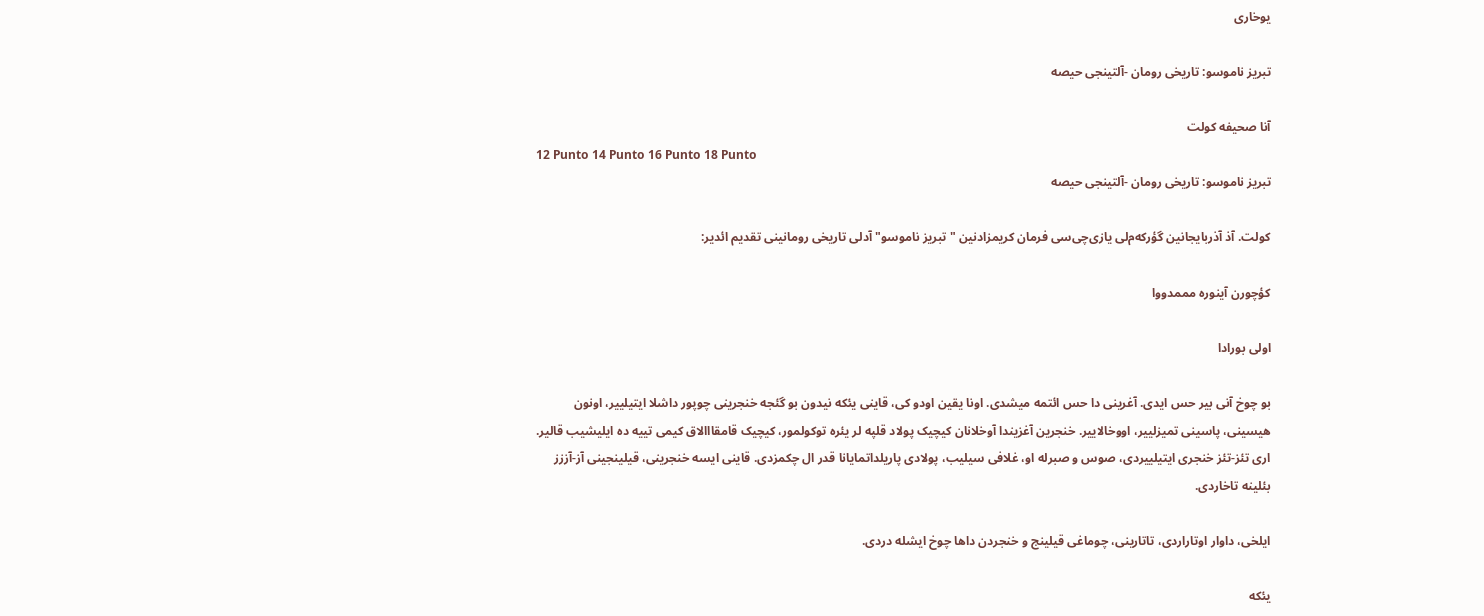یوخاری

تبریز ناموسو: تاریخی رومان -آلتینجی حیصه

آنا صحیفه کولت
12 Punto 14 Punto 16 Punto 18 Punto
تبریز ناموسو: تاریخی رومان -آلتینجی حیصه

کولت. آذ آذربایجانین گؤرکه‌م‌لی یازی‌چی‌سی فرمان کریمزادنین " تبریز ناموسو" آدلی تاریخی رومانینی تقدیم ائدیر:

کؤچور‌ن آینوره مممدووا

اولی بورادا

بو چوخ آنی بیر حس ایدی. آغرینی دا حس ائتمه میشدی. اونا یقین اودو کی، قاینی یئکه نیدون بو گئجه خنجرینی چوپور داشلا ایتیلییر، اونون هیسینی، پاسینی تمیزلییر، اووخالاییر. خنجرین آغزیندا آوخلانان کیچیک پولاد قلپه لر یئره توکولمور، کیچیک قامقااالاق کیمی تییه ده ایلیشیب قالیر. اری تئز-تئز خنجری ایتیلییردی، صوس و صبرله او، غلافی سیلیب، پولادی پاریلداتمایانا قدر ال چکمزدی. قاینی ایسه خنجرینی، قیلینجینی آز-آززز بئلینه تاخاردی.

ایلخی، داوار اوتاراردی، تاتارینی، چوماغی قیلینج و خنجردن داها چوخ ایشله دردی.

یئکه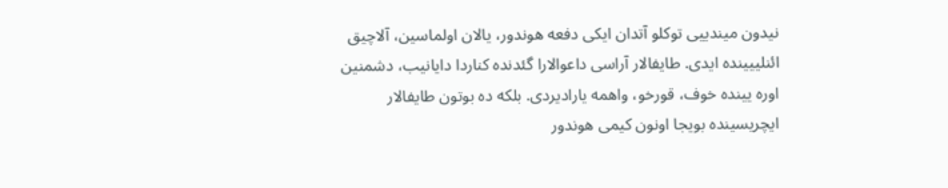نیدون میندییی توکلو آتدان ایکی دفعه هوندور، یالان اولماسین، آلاچیق ائنلییینده ایدی. طایفالار آراسی داعوالارا گئدنده کناردا دایانیب، دشمنین اوره یینده خوف، قورخو، واهمه یارادیردی. بلکه ده بوتون طایفالار ایچریسینده بویجا اونون کیمی هوندور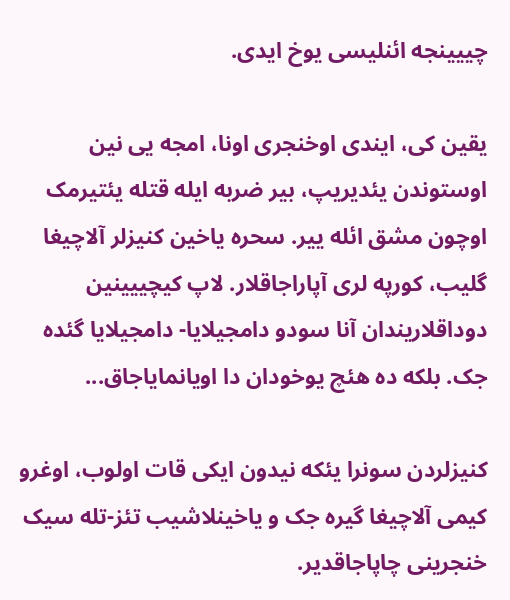چییینجه ائنلیسی یوخ ایدی.

یقین کی، ایندی اوخنجری اونا، امجه یی نین اوستوندن یئدیریپ، بیر ضربه ایله قتله یئتیرمک اوچون مشق ائله ییر. سحره یاخین کنیزلر آلاچیغا گلیب، کورپه لری آپاراجاقلار. لاپ کیچییینین دوداقلاریندان آنا سودو دامجیلایا- دامجیلایا گئده جک. بلکه ده هئچ یوخودان دا اویانمایاجاق...

کنیزلردن سونرا یئکه نیدون ایکی قات اولوب، اوغرو کیمی آلاچیغا گیره جک و یاخینلاشیب تئز-تله سیک خنجرینی چاپاجاقدیر.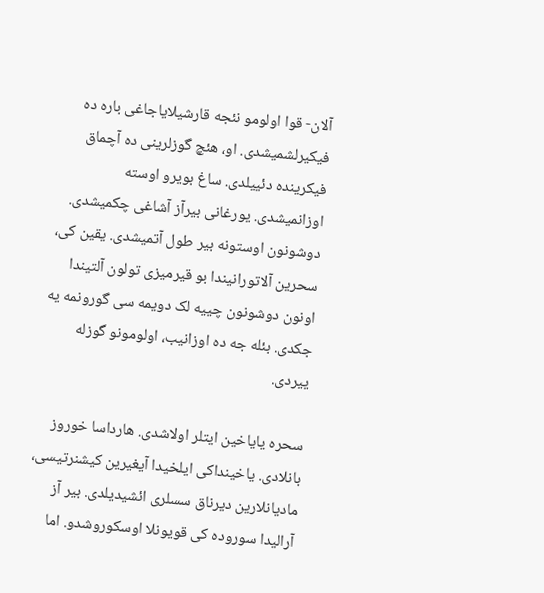آلان- قوا اولومو نئجه قارشیلایاجاغی باره ده فیکیرلشمیشدی. او، هئچ گوزلرینی ده آچماق فیکرینده دئییلدی. ساغ بویرو اوسته اوزانمیشدی. یورغانی بیرآز آشاغی چکمیشدی. دوشونون اوستونه بیر طول آتمیشدی. یقین کی، سحرین آلاتورانیندا بو قیرمیزی تولون آلتیندا اونون دوشونون چییه لک دویمه سی گورونمه یه جکدی. بئله جه ده اوزانیب، اولومونو گوزله ییردی.

سحره یایاخین ایتلر اولاشدی. هارداسا خوروز بانلادی. یاخینداکی ایلخیدا آیغیرین کیشنرتیسی، مادیانلارین دیرناق سسلری ائشیدیلدی. بیر آز آرالیدا سوروده کی قویونلا اوسکوروشدو. اما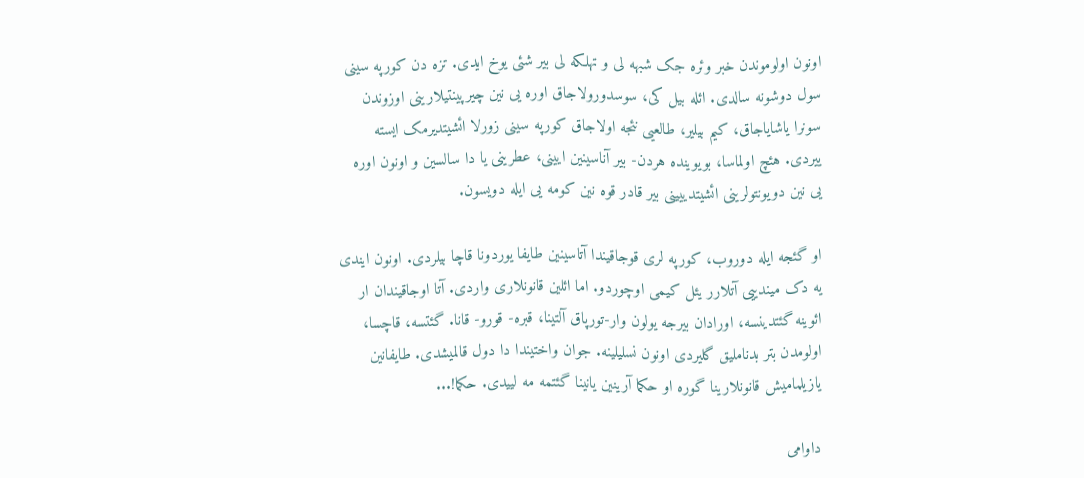اونون اولوموندن خبر وئره جک شبهه لی و تهلکه لی بیر شئی یوخ ایدی. تزه دن کورپه سینی سول دوشونه سالدی. ائله بیل کی، سوسدورولاجاق اوره یی نین چیرپینتیلارینی اوزوندن سونرا یاشایاجاق، کیم بیلیر، طالعیی نئجه اولاجاق کورپه سینی زورلا ائشیتدیرمک ایسته ییردی. هئچ اولماسا، بویوینده هردن- بیر آناسینین ایینی، عطرینی یا دا سالسین و اونون اوره یی نین دویونتولرینی ائشیتدییینی بیر قادر قوه نین کومه یی ایله دویسون.

او گئجه ایله دوروب، کورپه لری قوجاقیندا آتاسینین طایفا یوردونا قاچا بیلردی. اونون ایندی یه دک میندییی آتلارر یئل کیمی اوچوردو. اما ائلین قانونلاری واردی. آتا اوجاقیندان ار ائوینه گئتدینسه، اورادان بیرجه یولون وار-تورپاق آلتینا، قبره- قورو- قانا. گئتسه، قاچسا، اولومدن بتر بدناملیق گلیردی اونون نسلیلینه. جوان واختیندا دا دول قالمیشدی. طایفانین یازیلمامیش قانونلارینا گوره او حکما آرینین یانینا گئتمه مه لییدی. حکما!...

داوامی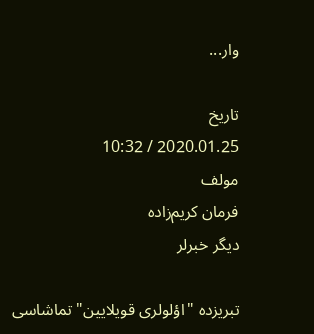وار...

تاریخ
2020.01.25 / 10:32
مولف
فرمان کریم‌زاده
دیگر خبرلر

تبریزده "اؤلولری قویلایین" تماشاسی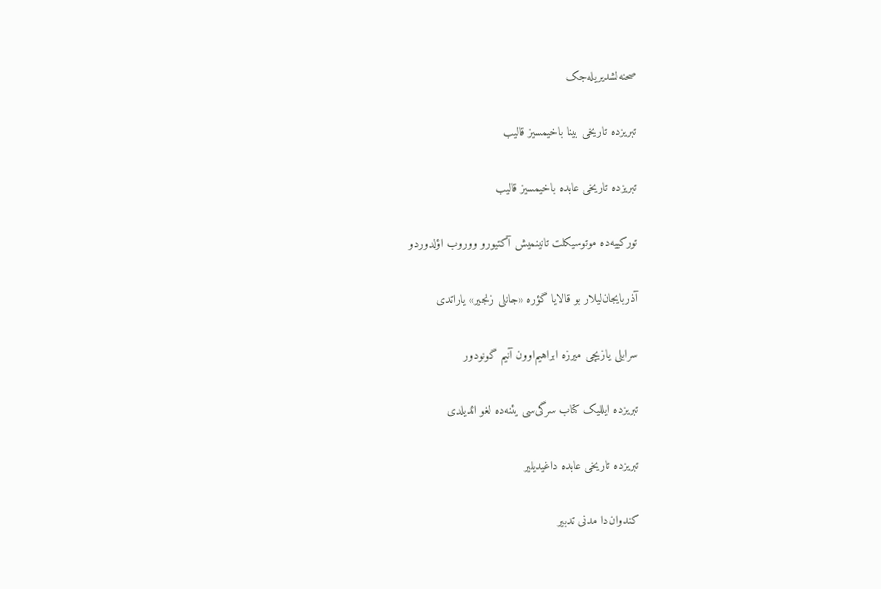صحنه‌لشدیریله‌جک

تبریزده تاریخی بینا باخیمسیز قالیب

تبریزده تاریخی عابده باخیمسیز قالیب

تورکییه‌ده موتوسیکلت تانینمیش آکتیورو ووروب اؤلدوردو

آذربایجان‌لیلار بو قالایا گؤره «جانلی زنجیر» یاراتدی

سرابلی یازیچی میرزه ابراهیم‌اوون آنیم گونودور

تبریزده ایللیک کتاب سرگی‌سی یئنه‌ده لغو ائدیلدی

تبریزده تاریخی عابده داغیدیلیر

کندوان‌دا مدنی تدبیر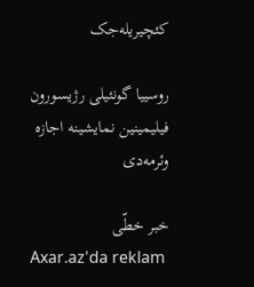کئچیریله‌جک

روسییا گونئیلی رژیسورون فیلیمینین نمایشینه اجازه وئرمه‌دی

خبر خطّی
Axar.az'da reklam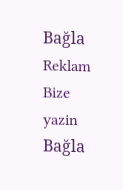Bağla
Reklam
Bize yazin Bağla